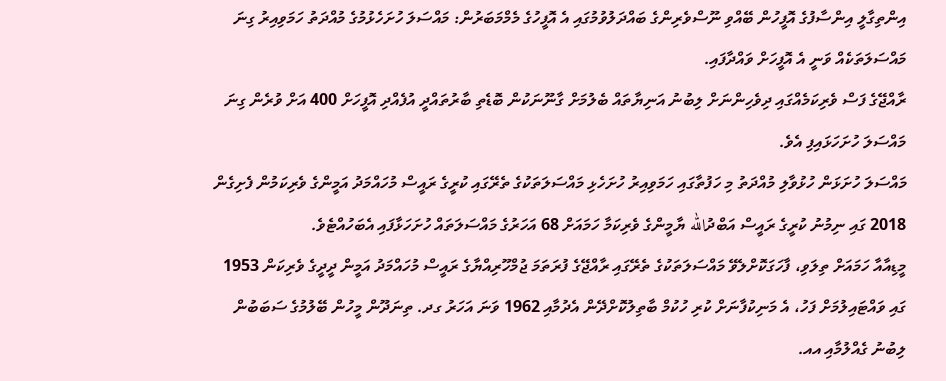އިންތިގާލީ އިންސާފުގެ އޮފީހުން ބޭއްވި ނޫސްވެރިންގެ ބައްދަލުވުމުގައި އެ އޮފީހުގެ މެމްމަބަރުން: މައްސަލަ ހުށަހެޅުމުގެ މުއްދަތު ހަމަވިއިރު ގިނަ މައްސަލަތަކެއް ވަނީ އެ އޮފީހަށް ވައްދާފައި.
ރާއްޖޭގެ ފަސް ވެރިކަމެއްގައި ދިވެހިންނަށް ލިބުނު އަނިޔާތައް ބެލުމަށް ގާނޫނަކުން ބޮޑެތި ބާރުތައްދީ އުފެއްދި އޮފީހަށް 400 އަށް ވުރެން ގިނަ މައްސަލަ ހުށަހަޅައިފި އެވެ.
މައްސަލަ ހުށަޅަން ހުޅުވާލި މުއްދަތު މި ހަފުތާގައި ހަމަވިއިރު ހުށަހެޅި މައްސަލަތަކުގެ ތެރޭގައި ކުރީގެ ރައީސް މުހައްމަދު އަމީންގެ ވެރިކަމުން ފެށިގެން 2018 ގައި ނިމުނު ކުރީގެ ރައީސް އަބްދުالله ޔާމީންގެ ވެރިކަމާ ހަމައަށް 68 އަހަރުގެ މައްސަލަތައް ހުށަހަޅާފައި އެބަހުއްޓެވެ.
މީޑިއާއާ ހަމައަށް ތިލަވި، ފާހަގަކޮށްލެވޭ މައްސަލަތަކުގެ ތެރޭގައި ރާއްޖޭގެ ފުރަތަމަ ޖުމްހޫރިއްޔާގެ ރައީސް މުހައްމަދު އަމީން ދީދީގެ ވެރިކަން 1953 ގައި ވައްޓައިލުމަށް ފަހު، އެ މަނިކުފާނަށް ކުރި ހުކުމް ބާތިލުކޮށްދޭން އެދުމާއި 1962 ވަނަ އަހަރު ގދ. ތިނަދޫން މީހުން ބޭލުމުގެ ސަބަބުން ލިބުނު ގެއްލުމާއި އއ.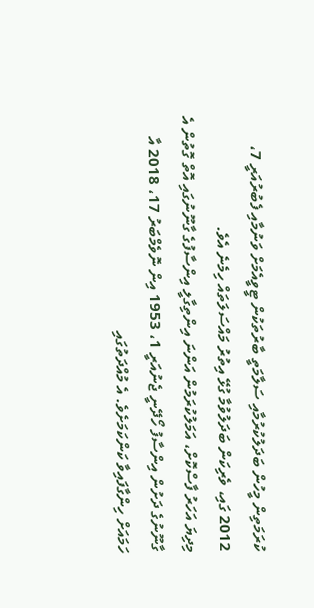ކުރަމަތިން މީހުން ބަދަލުކުރުމާއި ސަލާމަތީ ބާރުތަކުން ޓީވީއެމަށް ވަނުމާއި ފެބުރުއަރީ 7، 2012 ގައި، ވެރިކަން ބަދަލުވުމާ ގުޅޭ އިތުރު މައްސަލަތައް ހިމެނެ އެވެ.
މިދިޔަ އަހަރު ފާސްކޮށް، އަމަލުކުރަމުން އަންނަ އިންތިގާލީ އިންސާފުގެ ގާނޫނުގައި އޮތް ގޮތުން އެ ގާނޫނުގެ ދަށުން އިންސާފު ހޯދޭނީ ޖެނުއަރީ 1، 1953 އިން ނޮވެމްބަރު 17، 2018 އާ ހަމައަށް ހިންގާފައިވާ ކަންކަމަށެވެ. އެ މުއްދަތުގައި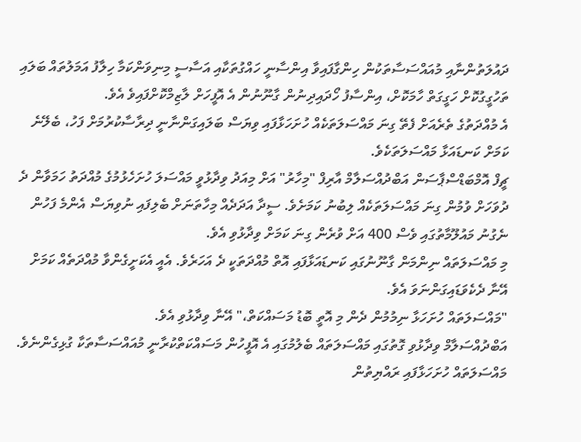ދައުލަތުންނާއި މުއައްސަސާތަކުން ހިންގާފައިވާ އިންސާނީ ހައްގުތަކާއި އަސާސީ މިނިވަންކަމާ ހިލާފު އަމަލުތައް ބަލައި ތަހުގީގުކޮށް ހަގީގަތް ހާމަކޮށް، އިންސާފު ހޯދައިދިނުން ގާނޫނުން އެ އޮފީހަށް ލާޒިމްކޮށްފައިވެ އެވެ.
އެ މުއްދަތުގެ ތެރެއަށް ފެތޭ ގިނަ މައްސަލަތަކެއް ހުށަހަޅާފައި ވިޔަސް ބަލައިގަންނާނީ ދިރާސާކުރުމަށް ފަހު، ބެލޭނެ ކަމަށް ކަނޑައަޅާ މައްސަލަތަކެވެ.
ޗީފް އޮމްބަޑްސްޕާސަން އަބްދުއްސަލާމް އާރިފް "މިހާރު" އަށް މިއަދު ވިދާޅުވީ މައްސަލަ ހުށަހެޅުމުގެ މުއްދަތު ހަމަވާން ދެ ދުވަހަށް ވުމުން ގިނަ މައްސަލަތަކެއް ލިބުނު ކަމަށެވެ. ސީދާ އަދަދެއް މިހާތަނަށް ބެލިފައި ނުވިޔަސް އެންމެ ފަހުން ނެގުނު މައުލޫމާތުގައި ވެސް 400 އަށް ވުރެން ގިނަ ކަމަށް ވިދާޅުވި އެވެ.
މި މައްސަލަތައް ނިންމަން ގާނޫނުގައި ކަނޑައަޅާފައި އޮތް މުއްދަތަކީ ދެ އަހަރެވެ. އެއީ އެކަށީގެންވާ މުއްދަތެއް ކަމަށް އޭނާ ދެކެވަޑައިގަންނަވަ އެވެ.
"މައްސަލަތައް ހުށަހަޅާ ނިމުމުން ދެން މި އޮތީ ބޮޑު މަސައްކަތް،" އޭނާ ވިދާޅުވި އެވެ.
އަބްދުއްސަލާމް ވިދާޅުވި ގޮތުގައި މައްސަލަތައް ބެލުމުގައި އެ އޮފީހުން މަސައްކަތްކުރާނީ މުއައްސަސާތަކާ ގުޅިގެންނެވެ.
މައްސަލަތައް ހުށަހަޅާފައި ރައްޔިތުން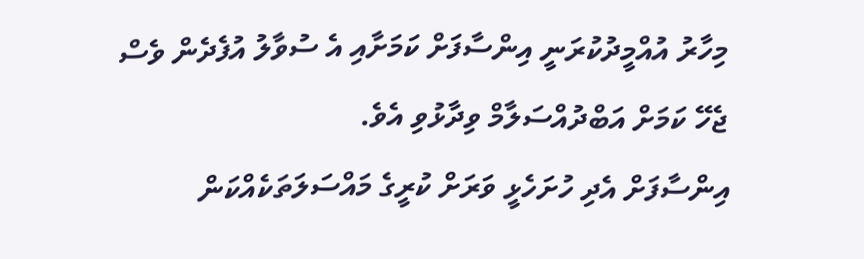މިހާރު އުއްމީދުކުރަނީ އިންސާފަށް ކަމަށާއި އެ ސުވާލު އުފެދެން ވެސް ޖެހޭ ކަމަށް އަބްދުއްސަލާމް ވިދާޅުވި އެވެ.
އިންސާފަށް އެދި ހުށަހެޅީ ވަރަށް ކުރީގެ މައްސަލަތަކެއްކަން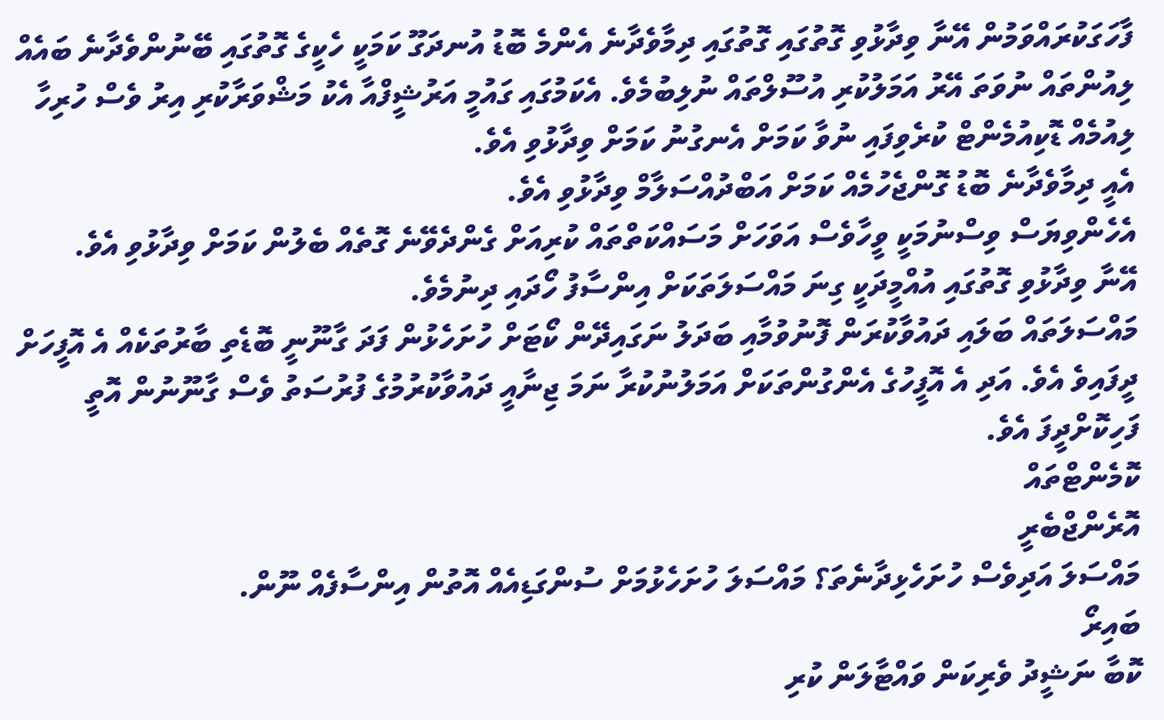ފާހަގަކުރައްވަމުން އޭނާ ވިދާޅުވި ގޮތުގައި ގޮތުގައި ދިމާވެދާނެ އެންމެ ބޮޑު އުނދަގޫ ކަމަކީ ހެކީގެ ގޮތުގައި ބޭނުންވެދާނެ ބައެއް ލިއުންތައް ނުވަތަ އޭރު އަމަލުކުރި އުސޫލްތައް ނުލިބުމެވެ. އެކަމުގައި ގައުމީ އަރުޝީފްއާ އެކު މަޝްވަރާކުރި އިރު ވެސް ހުރިހާ ލިއުމެއް ޑޮކިއުމެންޓް ކުރެވިފައި ނުވާ ކަމަށް އެނގުނު ކަމަށް ވިދާޅުވި އެވެ.
އެއީ ދިމާވެދާނެ ބޮޑު ގޮންޖެހުމެއް ކަމަށް އަބްދުއްސަލާމް ވިދާޅުވި އެވެ.
އެހެންވިޔަސް ވިސްނުމަކީ ވީހާވެސް އަވަހަށް މަސައްކަތްތައް ކުރިއަށް ގެންދެވޭނެ ގޮތެއް ބެލުން ކަމަށް ވިދާޅުވި އެވެ.
އޭނާ ވިދާޅުވި ގޮތުގައި އުއްމީދަކީ ގިނަ މައްސަލަތަކަށް އިންސާފު ހޯދައި ދިނުމެވެ.
މައްސަލަތައް ބަލައި ދައުވާކުރަން ފޮނުވުމާއި ބަދަލު ނަގައިދޭން ކޯޓަށް ހުށަހެޅުން ފަދަ ގާނޫނީ ބޮޑެތި ބާރުތަކެއް އެ އޮފީހަށް ދީފައިވެ އެވެ. އަދި އެ އޮފީހުގެ އެންގުންތަކަށް އަމަލުނުކުރާ ނަމަ ޖިނާއީ ދައުވާކުރުމުގެ ފުރުސަތު ވެސް ގާނޫނުން އޮތީ ފަހިކޮށްދީފަ އެވެ.
ކޮމެންޓްތައް
އޮރެންޖްބެރީ
މައްސަލަ އަދިވެސް ހުށަހެޅިދާނެތަ؟ މައްސަލަ ހުށަހެޅުމަށް ސުންގަޑިއެއް އޮތުން އިންސާފެއް ނޫން.
ބައިރޯ
ކޮބާ ނަޝީދު ވެރިކަން ވައްޓާލަން ކުރި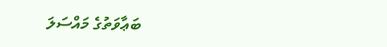ބަޢާވަތުގެ މައްސަލަ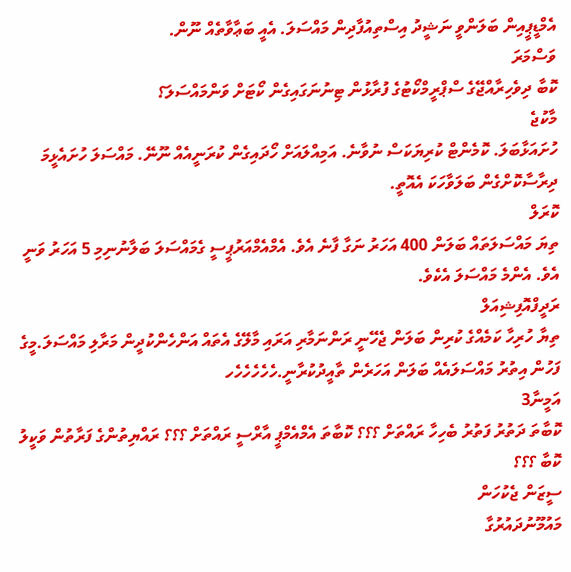އެމްޑީޕީއިން ބަލަންވީ ނަޝީދު އިސްތިއުފާދިން މައްސަލަ. އެއީ ބަޢާވާތެއް ނޫން.
ވަސްމަރަ
ކޮބާ ދިވެހިރާއްޖޭގެ ސްޕްރީމްކޯޓުގެ ފުރާޅުން ޓިނުނަގައިގެން ކޯޓަށް ވަންމައްސަލަ؟
މާކުޖެ
ހުށައަޅާބަލަ. ކޮމެންޓް ކުރިޔަކަސް ނުވާނެ. އަމިއްލައަށް ހޯދައިގެން ކުރަނީއެއް ނޫނޭ. މައްސަލަ ހުށައެޅީމަ ދިރާސާކޮށްގެން ބަލަވާހަކަ އެއޮތީ.
ކޮރަލް
ތިޔަ މައްސަލަތައް ބަލަން 400 އަހަރު ނަގާ ފާނެ އެވެ. އެމްއެމްއަރުޕީސީ ގެމައްސަލަ ބަލާނުނިމި 5 އަހަރު ވަނީ އެވެ. އެންމެ މައްސަލަ އެކެވެ.
ރަދީފްއޮފިޝިއަލް
ތިޔާ ހުރިހާ ކަމެއްގެ ކުރިން ބަލަން ޖެހޭނީ ރަންނަމާރި އަރައި މާލޭގެ އެތައް އަންހެންކުދީން މަރާލި މައްސަލަ.މީގެ ފަހުން އިތުރު މައްސަލައެއް ބަލަން އަހަރެން ތާއީދުކުރާނީ.ހެހެހެހެހެހ
އަމީނާ3
ކޮބާތަ ދަތުރު ފަތުރު ބެހިހާ ރައްތަށް ؟؟؟ ކޮބާތަ އެމްއެމްޕީ އާރްސީ ރައްތަށް ؟؟؟ ރައްޔިތުންގެ ފަރާތުން ވަކީލު ކޮބާ ؟؟؟
ސީޒަން ޖެކުހަން
މައުމޫނުދައުރުގާ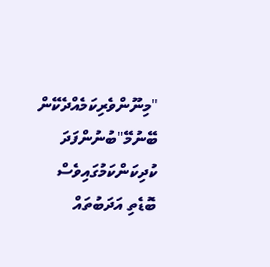"މިނޫންވެރިކަމެއްދެކޭން ބޭނުމޭ"ބުނުންފަދަ ކުދިކަންކަމުގައިވެސް ބޮޑެތި އަދަބުތައް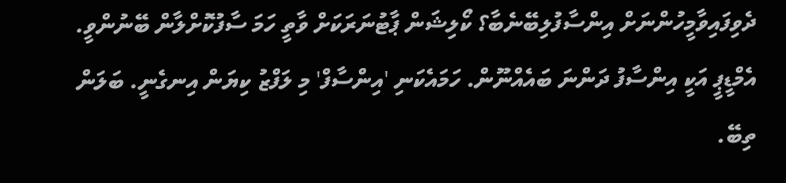ދެވިފައިވާމީހުންނަށް އިންސާފުލިބޭނެބާ؟ ކޯލިޝަން ޕާޓުނަރަކަށް ވާތީ ހަމަ ސާފުކޮށްލާން ބޭނުންވީ.
އެމްޑީޕީ އަކީ އިންސާފު ދަންނަ ބައެއްނޫން. ހަމައެކަނި 'އިންސާފް' މި ލަފްޒު ކިޔަން އިނގެނީ. ބަލަން ތިބޭ.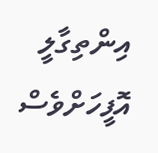އިންތިގާލީ އޮފީހަށްވެސް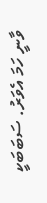ވާނީ ހަމަ އެވަރު. ސަބަބަކީ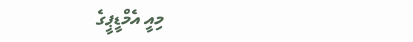މިއީ އެމްޑީޕީގެ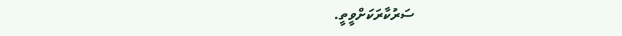ސަރުކާރަކަށްވީތީ.